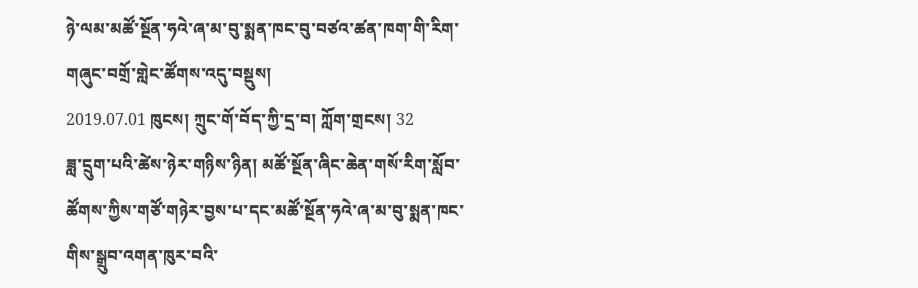ཉེ་ལམ་མཚོ་སྔོན་ཧའེ་ཞ་མ་བུ་སྨན་ཁང་བུ་བཙའ་ཚན་ཁག་གི་རིག་གཞུང་བགྲོ་གླེང་ཚོགས་འདུ་བསྡུས།
2019.07.01 ཁུངས། ཀྲུང་གོ་བོད་ཀྱི་དྲ་བ། ཀློག་གྲངས། 32
ཟླ་དྲུག་པའི་ཚེས་ཉེར་གཉིས་ཉིན། མཚོ་སྔོན་ཞིང་ཆེན་གསོ་རིག་སློབ་ཚོགས་ཀྱིས་གཙོ་གཉེར་བྱས་པ་དང་མཚོ་སྔོན་ཧའེ་ཞ་མ་བུ་སྨན་ཁང་གིས་སྒྲུབ་འགན་ཁུར་བའི་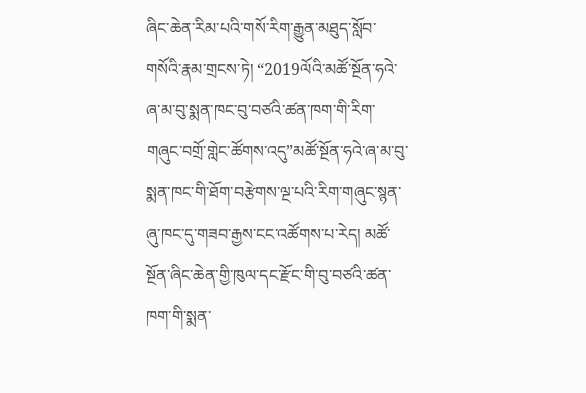ཞིང་ཆེན་རིམ་པའི་གསོ་རིག་རྒྱུན་མཐུད་སློབ་གསོའི་རྣམ་གྲངས་ཏེ། “2019ལོའི་མཚོ་སྔོན་ཧའེ་ཞ་མ་བུ་སྨན་ཁང་བུ་བཙའི་ཚན་ཁག་གི་རིག་གཞུང་བགྲོ་གླེང་ཚོགས་འདུ”མཚོ་སྔོན་ཧའེ་ཞ་མ་བུ་སྨན་ཁང་གི་ཐོག་བརྩེགས་ལྔ་པའི་རིག་གཞུང་སྙན་ཞུ་ཁང་དུ་གཟབ་རྒྱས་ངང་འཚོགས་པ་རེད། མཚོ་སྔོན་ཞིང་ཆེན་གྱི་ཁུལ་དང་རྫོང་གི་བུ་བཙའི་ཚན་ཁག་གི་སྨན་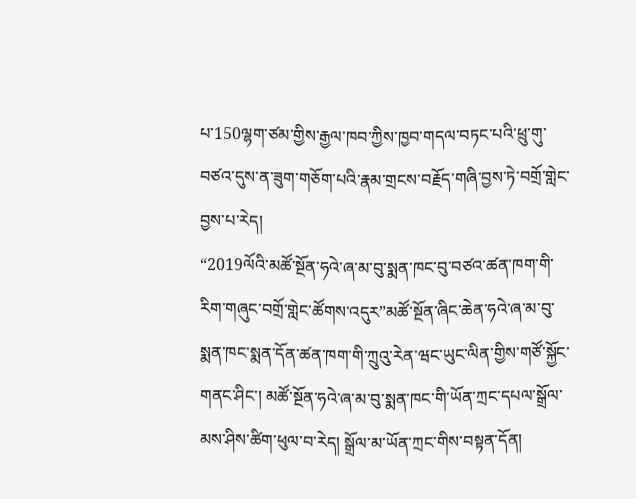པ་150ལྷག་ཙམ་གྱིས་རྒྱལ་ཁབ་ཀྱིས་ཁྱབ་གདལ་བཏང་པའི་ཕྲུ་གུ་བཙའ་དུས་ན་ཟུག་གཅོག་པའི་རྣམ་གྲངས་བརྗོད་གཞི་བྱས་ཏེ་བགྲོ་གླེང་བྱས་པ་རེད།
“2019ལོའི་མཚོ་སྔོན་ཧའེ་ཞ་མ་བུ་སྨན་ཁང་བུ་བཙའ་ཚན་ཁག་གི་རིག་གཞུང་བགྲོ་གླེང་ཚོགས་འདུར”མཚོ་སྔོན་ཞིང་ཆེན་ཧའེ་ཞ་མ་བུ་སྨན་ཁང་སྨན་དོན་ཚན་ཁག་གི་ཀྲུའུ་རེན་ཝང་ཡུང་ལིན་གྱིས་གཙོ་སྐྱོང་གནང་ཤིང་། མཚོ་སྔོན་ཧའེ་ཞ་མ་བུ་སྨན་ཁང་གི་ཡོན་ཀྲང་དཔལ་སྒྲོལ་མས་ཤིས་ཚིག་ཕུལ་བ་རེད། སྒྲོལ་མ་ཡོན་ཀྲང་གིས་བསྟན་དོན།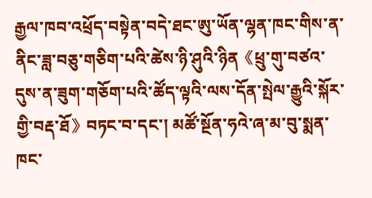རྒྱལ་ཁབ་འཕྲོད་བསྟེན་བདེ་ཐང་ཨུ་ཡོན་ལྷན་ཁང་གིས་ན་ནིང་ཟླ་བཅུ་གཅིག་པའི་ཚེས་ཉི་ཤུའི་ཉིན《ཕྲུ་གུ་བཙའ་དུས་ན་ཟུག་གཅོག་པའི་ཚོད་ལྟའི་ལས་དོན་སྤེལ་རྒྱུའི་སྐོར་གྱི་བརྡ་ཐོ》བཏང་བ་དང་། མཚོ་སྔོན་ཧའེ་ཞ་མ་བུ་སྨན་ཁང་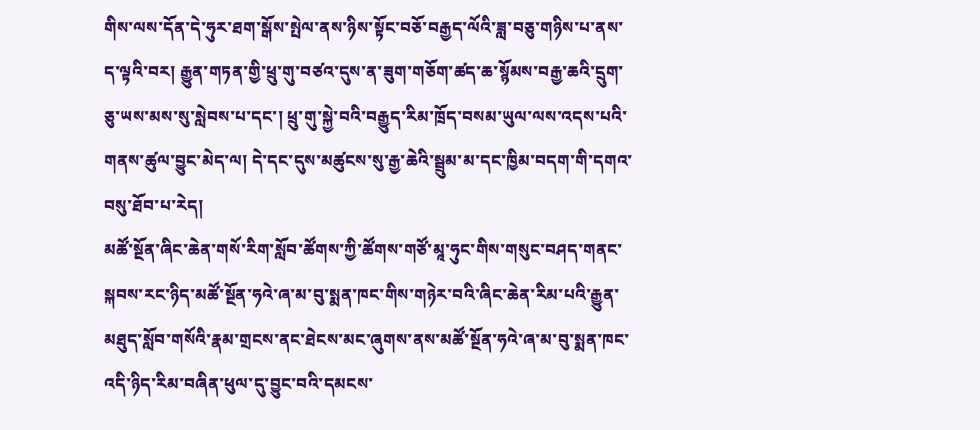གིས་ལས་དོན་དེ་ཧུར་ཐག་སྒོས་སྤེལ་ནས་ཉིས་སྟོང་བཅོ་བརྒྱད་ལོའི་ཟླ་བཅུ་གཉིས་པ་ནས་ད་ལྟའི་བར། རྒྱུན་གཏན་གྱི་ཕྲུ་གུ་བཙའ་དུས་ན་ཟུག་གཅོག་ཚད་ཆ་སྙོམས་བརྒྱ་ཆའི་དྲུག་ཅུ་ཡས་མས་སུ་སླེབས་པ་དང་། ཕྲུ་གུ་སྐྱེ་བའི་བརྒྱུད་རིམ་ཁྲོད་བསམ་ཡུལ་ལས་འདས་པའི་གནས་ཚུལ་བྱུང་མེད་ལ། དེ་དང་དུས་མཚུངས་སུ་རྒྱ་ཆེའི་སྦྲུམ་མ་དང་ཁྱིམ་བདག་གི་དགའ་བསུ་ཐོབ་པ་རེད།
མཚོ་སྔོན་ཞིང་ཆེན་གསོ་རིག་སློབ་ཚོགས་ཀྱི་ཚོགས་གཙོ་མཱ་ཧུང་གིས་གསུང་བཤད་གནང་སྐབས་རང་ཉིད་མཚོ་སྔོན་ཧའེ་ཞ་མ་བུ་སྨན་ཁང་གིས་གཉེར་བའི་ཞིང་ཆེན་རིམ་པའི་རྒྱུན་མཐུད་སློབ་གསོའི་རྣམ་གྲངས་ནང་ཐེངས་མང་ཞུགས་ནས་མཚོ་སྔོན་ཧའེ་ཞ་མ་བུ་སྨན་ཁང་འདི་ཉིད་རིམ་བཞིན་ཕུལ་དུ་བྱུང་བའི་དམངས་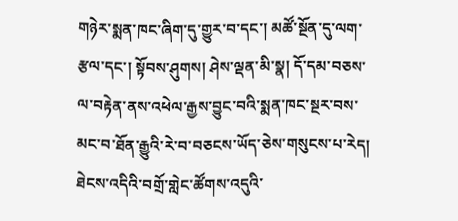གཉེར་སྨན་ཁང་ཞིག་དུ་གྱུར་བ་དང་། མཚོ་སྔོན་དུ་ལག་རྩལ་དང་། སྟོབས་ཤུགས། ཤེས་ལྡན་མི་སྣ། དོ་དམ་བཅས་ལ་བརྟེན་ནས་འཕེལ་རྒྱས་བྱུང་བའི་སྨན་ཁང་སྔར་བས་མང་བ་ཐོན་རྒྱུའི་རེ་བ་བཅངས་ཡོད་ཅེས་གསུངས་པ་རེད། ཐེངས་འདིའི་བགྲོ་གླེང་ཚོགས་འདུའི་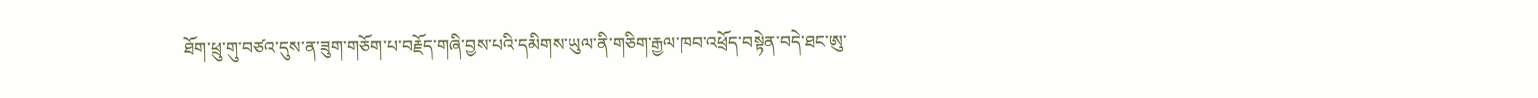ཐོག་ཕྲུ་གུ་བཙའ་དུས་ན་ཟུག་གཅོག་པ་བརྗོད་གཞི་བྱས་པའི་དམིགས་ཡུལ་ནི་གཅིག་རྒྱལ་ཁབ་འཕྲོད་བསྟེན་བདེ་ཐང་ཨུ་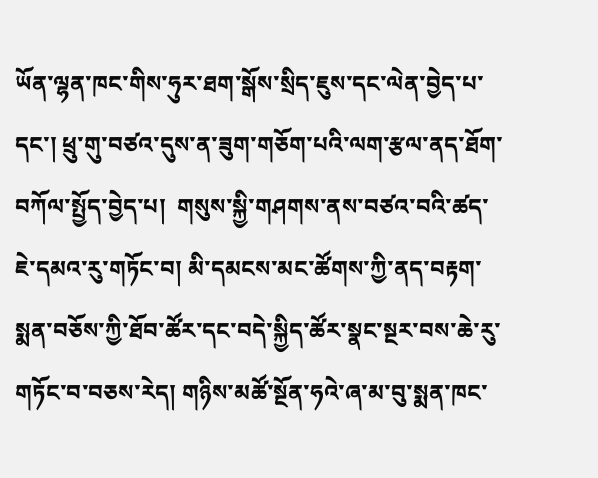ཡོན་ལྷན་ཁང་གིས་ཧུར་ཐག་སྒོས་སྲིད་ཇུས་དང་ལེན་བྱེད་པ་དང་། ཕྲུ་གུ་བཙའ་དུས་ན་ཟུག་གཅོག་པའི་ལག་རྩལ་ནད་ཐོག་བཀོལ་སྤྱོད་བྱེད་པ།  གསུས་སྐྱི་གཤགས་ནས་བཙའ་བའི་ཚད་ཇེ་དམའ་རུ་གཏོང་བ། མི་དམངས་མང་ཚོགས་ཀྱི་ནད་བརྟག་སྨན་བཅོས་ཀྱི་ཐོབ་ཚོར་དང་བདེ་སྐྱིད་ཚོར་སྣང་སྔར་བས་ཆེ་རུ་གཏོང་བ་བཅས་རེད། གཉིས་མཚོ་སྔོན་ཧའེ་ཞ་མ་བུ་སྨན་ཁང་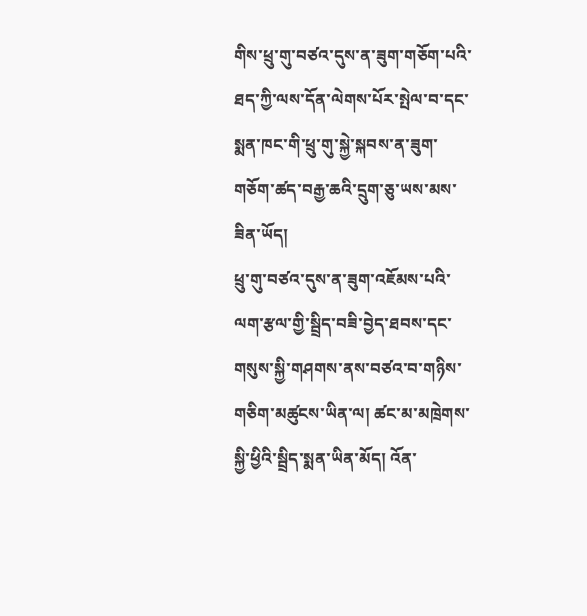གིས་ཕྲུ་གུ་བཙའ་དུས་ན་ཟུག་གཅོག་པའི་ཐད་ཀྱི་ལས་དོན་ལེགས་པོར་སྤེལ་བ་དང་སྨན་ཁང་གི་ཕྲུ་གུ་སྐྱེ་སྐབས་ན་ཟུག་གཅོག་ཚད་བརྒྱ་ཆའི་དྲུག་ཅུ་ཡས་མས་ཟིན་ཡོད།
ཕྲུ་གུ་བཙའ་དུས་ན་ཟུག་འཇོམས་པའི་ལག་རྩལ་གྱི་སྦྲིད་བཟི་བྱེད་ཐབས་དང་གསུས་སྐྱི་གཤགས་ནས་བཙའ་བ་གཉིས་གཅིག་མཚུངས་ཡིན་ལ། ཚང་མ་མཁྲེགས་སྐྱི་ཕྱིའི་སྦྲིད་སྨན་ཡིན་མོད། འོན་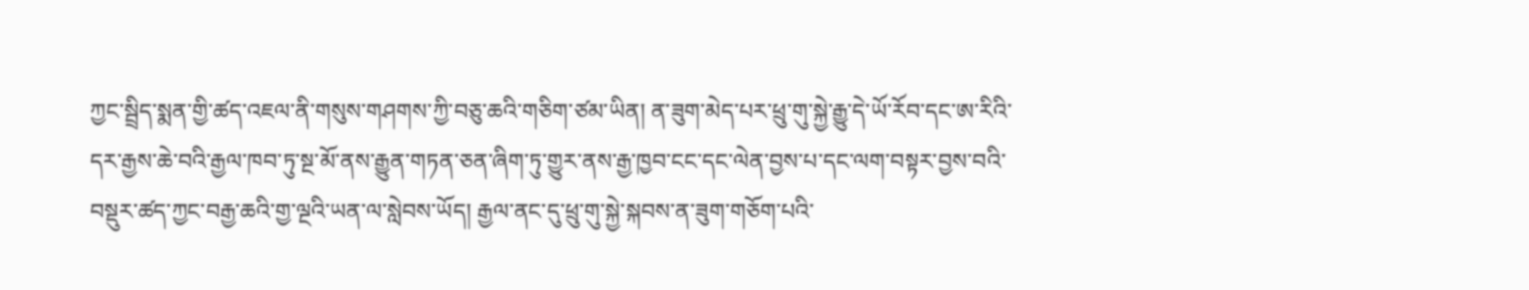ཀྱང་སྦྲིད་སྨན་གྱི་ཚད་འཇལ་ནི་གསུས་གཤགས་ཀྱི་བཅུ་ཆའི་གཅིག་ཙམ་ཡིན། ན་ཟུག་མེད་པར་ཕྲུ་གུ་སྐྱེ་རྒྱུ་དེ་ཡོ་རོབ་དང་ཨ་རིའི་དར་རྒྱས་ཆེ་བའི་རྒྱལ་ཁབ་ཏུ་སྔ་མོ་ནས་རྒྱུན་གཏན་ཅན་ཞིག་ཏུ་གྱུར་ནས་རྒྱ་ཁྱབ་ངང་དང་ལེན་བྱས་པ་དང་ལག་བསྟར་བྱས་བའི་བསྡུར་ཚད་ཀྱང་བརྒྱ་ཆའི་གྱ་ལྔའི་ཡན་ལ་སླེབས་ཡོད། རྒྱལ་ནང་དུ་ཕྲུ་གུ་སྐྱེ་སྐབས་ན་ཟུག་གཅོག་པའི་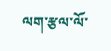ལག་རྩལ་ལོ་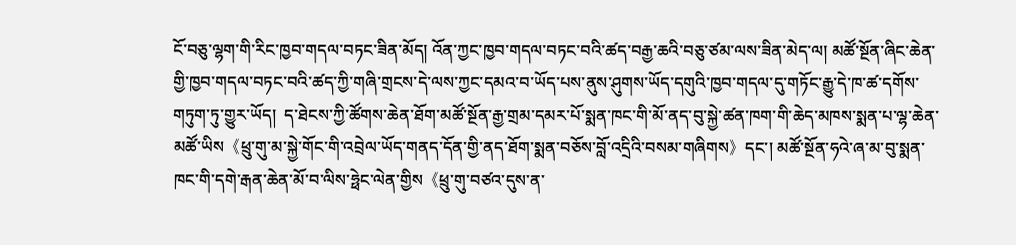ངོ་བཅུ་ལྷག་གི་རིང་ཁྱབ་གདལ་བཏང་ཟིན་མོད། འོན་ཀྱང་ཁྱབ་གདལ་བཏང་བའི་ཚད་བརྒྱ་ཆའི་བཅུ་ཙམ་ལས་ཟིན་མེད་ལ། མཚོ་སྔོན་ཞིང་ཆེན་གྱི་ཁྱབ་གདལ་བཏང་བའི་ཚད་ཀྱི་གཞི་གྲངས་དེ་ལས་ཀྱང་དམའ་བ་ཡོད་པས་ནུས་ཤུགས་ཡོད་དགུའི་ཁྱབ་གདལ་དུ་གཏོང་རྒྱུ་དེ་ཁ་ཚ་དགོས་གཏུག་ཏུ་གྱུར་ཡོད།  ད་ཐེངས་ཀྱི་ཚོགས་ཆེན་ཐོག་མཚོ་སྔོན་རྒྱ་གྲམ་དམར་པོ་སྨན་ཁང་གི་མོ་ནད་བུ་སྐྱེ་ཚན་ཁག་གི་ཆེད་མཁས་སྨན་པ་ལྷ་ཆེན་མཚོ་ཡིས《ཕྲུ་གུ་མ་སྐྱེ་གོང་གི་འབྲེལ་ཡོད་གནད་དོན་གྱི་ནད་ཐོག་སྨན་བཅོས་བློ་འདྲིའི་བསམ་གཞིགས》དང་། མཚོ་སྔོན་ཧའེ་ཞ་མ་བུ་སྨན་ཁང་གི་དགེ་རྒན་ཆེན་མོ་བ་ལིས་ཧྥེང་ལེན་གྱིས《ཕྲུ་གུ་བཙའ་དུས་ན་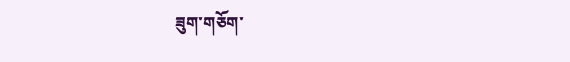ཟུག་གཅོག་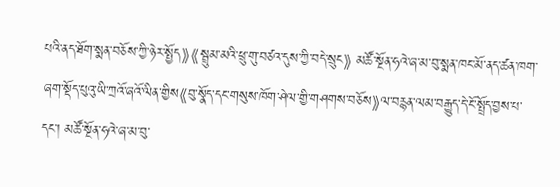པའི་ནད་ཐོག་སྨན་བཅོས་ཀྱི་ཉེར་སྤྱོད》《སྦྲུམ་མའི་ཕྲུ་གུ་བཙའ་དུས་ཀྱི་བདེ་སྲུང》 མཚོ་སྔོན་ཧའེ་ཞ་མ་བུ་སྨན་ཁང་མོ་ནད་ཚན་ཁག་ཞག་སྡོད་པུའུ་ཡི་ཀྲའོ་ཞའོ་ལིན་གྱིས《བུ་སྣོད་དང་གསུས་ཁོག་ཤེལ་གྱི་གཤགས་བཅོས》ལ་བརྙན་ལམ་བརྒྱུད་དེ་ངོ་སྤྲོད་བྱས་པ་དང་། མཚོ་སྔོན་ཧའེ་ཞ་མ་བུ་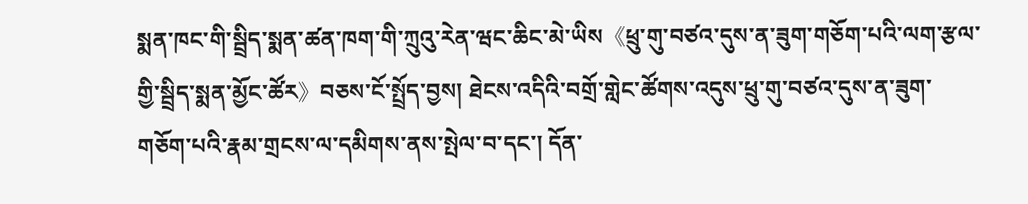སྨན་ཁང་གི་སྦྲིད་སྨན་ཚན་ཁག་གི་ཀྲུའུ་རེན་ཝང་ཆིང་མེ་ཡིས《ཕྲུ་གུ་བཙའ་དུས་ན་ཟུག་གཅོག་པའི་ལག་རྩལ་གྱི་སྦྲིད་སྨན་མྱོང་ཚོར》བཅས་ངོ་སྤྲོད་བྱས། ཐེངས་འདིའི་བགྲོ་གླེང་ཚོགས་འདུས་ཕྲུ་གུ་བཙའ་དུས་ན་ཟུག་གཅོག་པའི་རྣམ་གྲངས་ལ་དམིགས་ནས་སྤེལ་བ་དང་། དོན་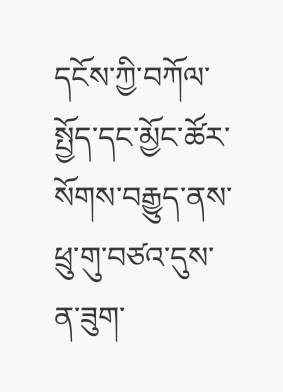དངོས་ཀྱི་བཀོལ་སྤྱོད་དང་མྱོང་ཚོར་སོགས་བརྒྱུད་ནས་ཕྲུ་གུ་བཙའ་དུས་ན་ཟུག་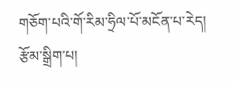གཅོག་པའི་གོ་རིམ་ཧྲིལ་པོ་མངོན་པ་རེད།
རྩོམ་སྒྲིག་པ།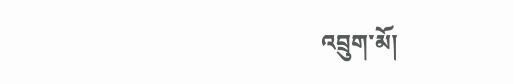འབྲུག་མོ།